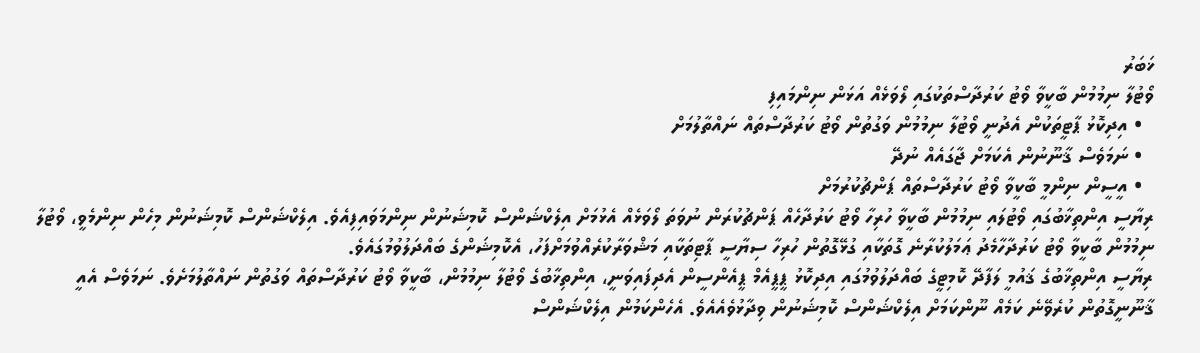ޚަބަރު
ވޯޓުލާ ނިމުމުން ބާކީވާ ވޯޓު ކަރުދާސްތަކުގައި ލޯވަޅެއް އަޅަން ނިންމައިފި
  • އިދިކޮޅު ޕާޓީތަކުން އެދުނީ ވޯޓުލާ ނިމުމުން ވަގުތުން ވޯޓު ކަރުދާސްތައް ނައްތާލުމަށް
  • ނަމަވެސް ޤާނޫނުން އެކަމަށް ޖާގައެއް ނުދޭ
  • އީސީން ނިންމީ ބާކީވާ ވޯޓު ކަރުދާސްތައް ޕަންޗުކުރުމަށް
ރިޔާސީ އިންތިޚާބުގައި ވޯޓުލައި ނިމުމުން ބާކީވާ ހުރިހާ ވޯޓު ކަރުދާހެއް ޕަންޗުކުރަން ނުވަތަ ލޯވަޅެއް އެޅުމަށް އިލެކްޝަންސް ކޮމިޝަނުން ނިންމަވައިފިއެވެ. އިލެކްޝަންސް ކޮމިޝަނުން މިހެން ނިންމެވީ، ވޯޓުލާ ނިމުމުން ބާކީވާ ވޯޓު ކަރުދާހާމެދު ޢަމަލުކުރާނެ ގޮތަކާއި ގުޅޭގޮތުން ހުރިހާ ސިޔާސީ ޕާޓިތަކާއި މަޝްވަރާކުރެއްވުމަށްފަހު، އެކޮމިޝަންގެ ބައްދަލުވުމުގައެވެ.
ރިޔާސީ އިންތިޚާބުގެ ޤައުމީ ލަފާދޭ ކޮމިޓީގެ ބައްދަލުވުމުގައި އިދިކޮޅު ޕީޕީއެމް ޕީއެންސީން އެދިފައިވަނީ، އިންތިޚާބުގެ ވޯޓުލާ ނިމުމުން، ބާކީވާ ވޯޓު ކަރުދާސްތައް ވަގުތުން ނައްތާލުމަށެވެ. ނަމަވެސް އެއީ ޤާނޫނީގޮތުން ކުރެވޭނެ ކަމެއް ނޫންކަމަށް އިލެކްޝަންސް ކޮމިޝަނުން ވިދާޅުވެއެއެވެ. އެހެންކަމުން އިލެކްޝަންސް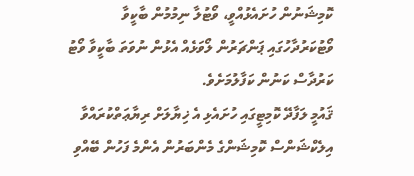ކޮމިޝަނުން ހުށައެޅުއްވީ، ވޯޓުލާ ނިމުމުން ބާކީވާ ވޯޓުކަރުދާހުގައި ޕަންޗަރުން ލޯވަޅެއް އެޅުން ނުވަތަ ބާކީވާ ވޯޓު ކަރުދާސް ކަނުން ކަފާލުމަށެވެ.
ޤައުމީ ލަފާދޭ ކޮމިޓީގައި ހުށައެޅި އެ ޚިޔާލަށް ރިޔާޢަތްކުރައްވާ އިލެކްޝަންސް ކޮމިޝަންގެ މެންބަރުން އެންމެ ފަހުން ބޭއްވި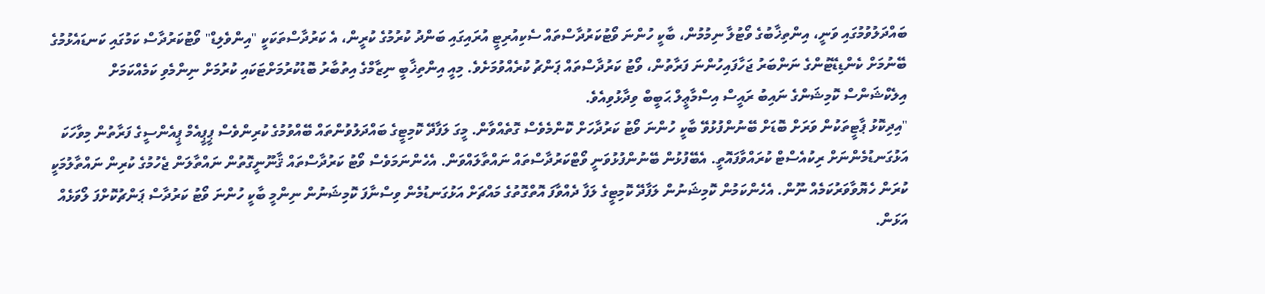ބައްދަލުވުމުގައި ވަނީ، އިންތިޚާބުގެ ވޯޓުލާ ނިމުމުން، ބާކީ ހުންނަ ވޯޓުކަރުދާސްތައް ސެކިއުރިޓީ އުރައިގައި ބަންދު ކުރުމުގެ ކުރީން، އެ ކަރުދާސްތަކަކީ "އިންވެލިޑް" ވޯޓުކަރުދާސް ކަމުގައި ކަނޑައެޅުމުގެ ބޭނުމަށް ކެންޑިޑޭޓުންގެ ނަންބަރު ޖަހާފައިހުންނަ ފަރާތުން، ވޯޓު ކަރުދާސްތައް ޕަންޗު ކުރެއްވުމަށެވެ. މިއީ އިންތިޚާބީ ނިޒާމްގެ އިތުބާރު ބޮޑުކުރުމަށްޓަކައި ކުރުމަށް ނިންމެވި ކަމެއްކަމަށް އިލެކްޝަންސް ކޮމިޝަންގެ ނައިބު ރައީސް އިސްމާޢީލް ޙަބީބް ވިދާޅުވިއެވެ.
"އިދިކޮޅު ޕާޓީތަކުން ވަރަށް ބޮޑަށް ބޭނުންފުޅުވޭ ބާކީ ހުންނަ ވޯޓު ކަރުދާހަށް ކޮންމެވެސް ގޮތެއްވާން. މީގަ ލަފާދޭ ކޮމިޓީގެ ބައްދަލުވުންތައް ބޭއްވުމުގެ ކުރިންވެސް ޕީޕީއެމް ޕީއެންސީގެ ފަރާތުން މިވާހަކަ އަޅުގަނޑުމެންނަށް ރިކުއެސްޓް ކުރައްވާފައޮތީ. އެބޭފުޅުން ބޭނުންފުޅުވަނީ ވޯޓްކަރުދާސްތައް ނައްތާލައްވަން. އެހެންނަމަވެސް ވޯޓު ކަރުދާސްތައް ޤާނޫނީގޮތުން ނައްތާލަން ޖެހުމުގެ ކުރިން ނައްތާލުމަކީ ކުރަން ހެޔޮވާވަރުކަމެއް ނޫން. އެހެންކަމުން ކޮމިޝަނުން ލަފާދޭ ކޮމިޓީގެ ލަފާ ދެއްވާފަ އޮތްގޮތުގެ މައްޗަށް އަޅުގަނޑުމެން ވިސްނާފަ ކޮމިޝަނުން ނިންމީ ބާކީ ހުންނަ ވޯޓު ކަރުދާސް ޕަންޗުކޮށްފަ ލޯވަޅެއް އަޅަން.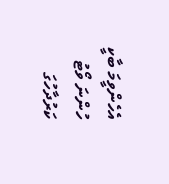އެހެންވީމަ ބާކީ ހުންނަ ވޯޓު ކަރުދާހުގަ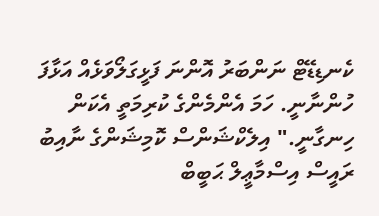ކެނޑިޑޭޓް ނަންބަރު އޮންނަ ފަޅީގަލޯވަޅެއް އަޅާފަ ހުންނާނީ. ހަމަ އެންމެންގެ ކުރިމަތީ އެކަން ހިނގާނީ." އިލެކްޝަންސް ކޮމިޝަންގެ ނާއިބު ރައީސް އިސްމާޢީލް ޙަބީބް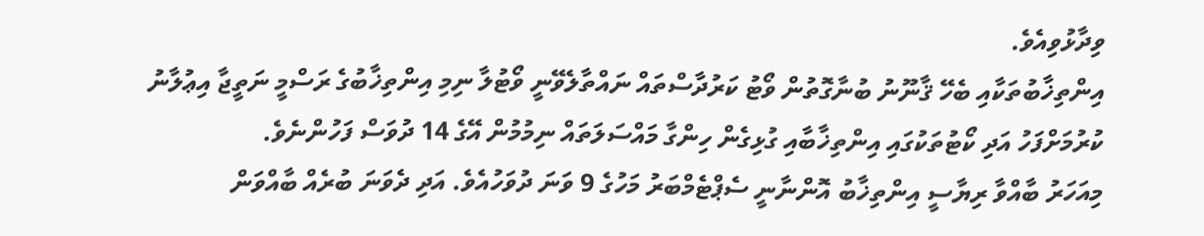ވިދާޅުވިއެވެ.
އިންތިޚާބުތަކާއި ބެހޭ ޤާނޫނު ބުނާގޮތުން ވޯޓު ކަރުދާސްތައް ނައްތާލެވޭނީ ވޯޓުލާ ނިމި އިންތިޚާބުގެ ރަސްމީ ނަތީޖާ އިޢުލާނު ކުރުމަށްފަހު އަދި ކޯޓުތަކުގައި އިންތިޚާބާއި ގުޅިގެން ހިންގާ މައްސަލަތައް ނިމުމުން އޭގެ 14 ދުވަސް ފަހުންނެވެ.
މިއަހަރު ބާއްވާ ރިޔާސީ އިންތިޚާބު އޮންނާނީ ސެޕްޓެމްބަރު މަހުގެ 9 ވަނަ ދުވަހުއެވެ. އަދި ދެވަނަ ބުރެއް ބާއްވަން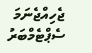ޖެހިއްޖެނަމަ ސެޕްޓެމްބަރު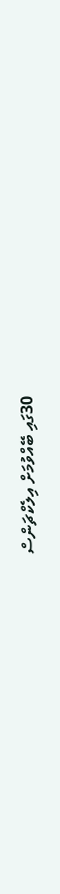30ގައި ބޭއްވުމަށް އިލެކްޗަންސް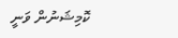ކޮމިޝަނުން ވަނީ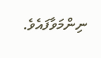ނިންމަވާފައެވެ.